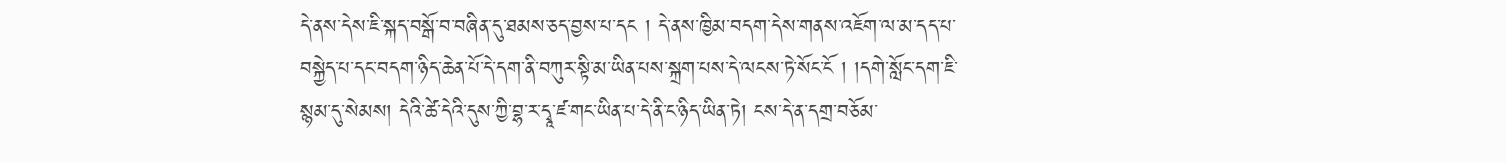དེ་ནས་དེས་ཇི་སྐད་བསྒོ་བ་བཞིན་དུ་ཐམས་ཅད་བྱས་པ་དང ། དེ་ནས་ཁྱིམ་བདག་དེས་གནས་འཇོག་ལ་མ་དད་པ་བསྐྱེད་པ་དང་བདག་ཉིད་ཆེན་པོ་དེ་དག་ནི་བཀུར་སྟི་མ་ཡིན་པས་སྐྲག་པས་དེ་ལངས་ཏེ་སོང་ངོ ། །དགེ་སློང་དག་ཇི་སྙམ་དུ་སེམས། དེའི་ཚེ་དེའི་དུས་ཀྱི་བྷ་ར་དྭཱ་ཛ་གང་ཡིན་པ་དེ་ནི་ང་ཉིད་ཡིན་ཏེ། ངས་དེ་ན་དགྲ་བཅོམ་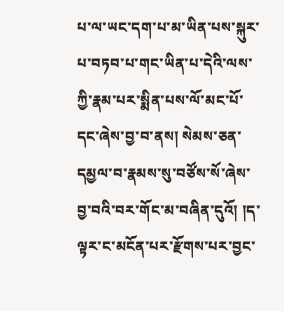པ་ལ་ཡང་དག་པ་མ་ཡིན་པས་སྐུར་པ་བཏབ་པ་གང་ཡིན་པ་དེའི་ལས་ཀྱི་རྣམ་པར་སྨིན་པས་ལོ་མང་པོ་དང་ཞེས་བྱ་བ་ནས། སེམས་ཅན་དམྱལ་བ་རྣམས་སུ་བཙོས་སོ་ཞེས་བྱ་བའི་བར་གོང་མ་བཞིན་དུའོ། །ད་ལྟར་ང་མངོན་པར་རྫོགས་པར་བྱང་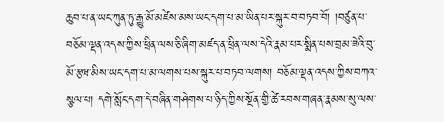ཆུབ་པ་ན་ཡང་ཀུན་ཏུ་རྒྱུ་མོ་མཛེས་མས་ཡང་དག་པ་མ་ཡིན་པར་སྐུར་བ་བཏབ་བོ། །བཙུན་པ་བཅོམ་ལྡན་འདས་ཀྱིས་ཕྲིན་ལས་ཅི་ཞིག་མཛད་ན་ཕྲིན་ལས་དེའི་རྣམ་པར་སྨིན་པས་བྲམ་ཟེའི་བུ་མོ་རྩཝ་མིས་ཡང་དག་པ་མ་ལགས་པས་སྐུར་པ་བཏབ་ལགས། བཅོམ་ལྡན་འདས་ཀྱིས་བཀའ་སྩལ་པ། དགེ་སློང་དག་དེ་བཞིན་གཤེགས་པ་ཉིད་ཀྱིས་སྔོན་གྱི་ཚེ་རབས་གཞན་རྣམས་སུ་ལས་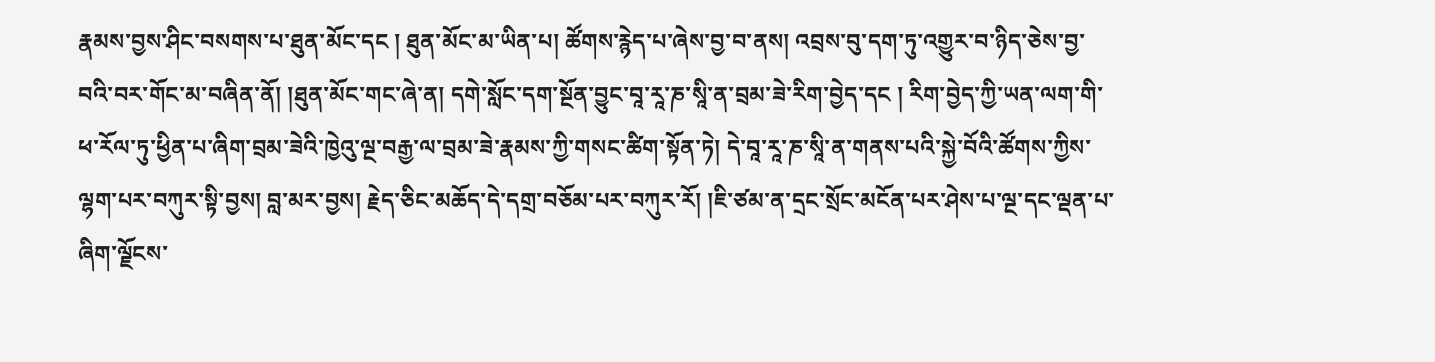རྣམས་བྱས་ཤིང་བསགས་པ་ཐུན་མོང་དང ། ཐུན་མོང་མ་ཡིན་པ། ཚོགས་རྙེད་པ་ཞེས་བྱ་བ་ནས། འབྲས་བུ་དག་ཏུ་འགྱུར་བ་ཉིད་ཅེས་བྱ་བའི་བར་གོང་མ་བཞིན་ནོ། །ཐུན་མོང་གང་ཞེ་ན། དགེ་སློང་དག་སྔོན་བྱུང་བཱ་རཱ་ཎ་སཱི་ན་བྲམ་ཟེ་རིག་བྱེད་དང ། རིག་བྱེད་ཀྱི་ཡན་ལག་གི་ཕ་རོལ་ཏུ་ཕྱིན་པ་ཞིག་བྲམ་ཟེའི་ཁྱེའུ་ལྔ་བརྒྱ་ལ་བྲམ་ཟེ་རྣམས་ཀྱི་གསང་ཚིག་སྟོན་ཏེ། དེ་བཱ་རཱ་ཎ་སཱི་ན་གནས་པའི་སྐྱེ་བོའི་ཚོགས་ཀྱིས་ལྷག་པར་བཀུར་སྟི་བྱས། བླ་མར་བྱས། རྗེད་ཅིང་མཆོད་དེ་དགྲ་བཅོམ་པར་བཀུར་རོ། །ཇི་ཙམ་ན་དྲང་སྲོང་མངོན་པར་ཤེས་པ་ལྔ་དང་ལྡན་པ་ཞིག་ལྗོངས་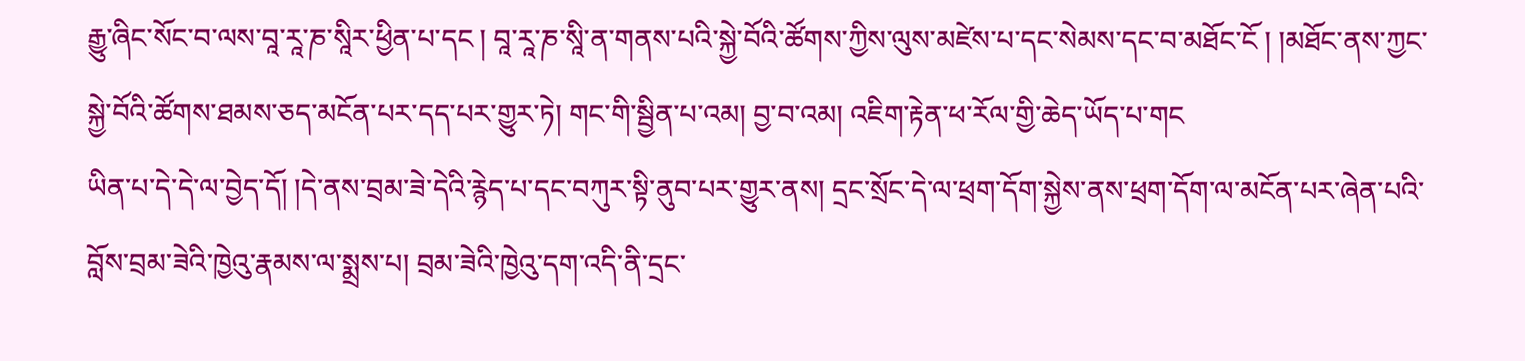རྒྱུ་ཞིང་སོང་བ་ལས་བཱ་རཱ་ཎ་སཱིར་ཕྱིན་པ་དང ། བཱ་རཱ་ཎ་སཱི་ན་གནས་པའི་སྐྱེ་བོའི་ཚོགས་ཀྱིས་ལུས་མཛེས་པ་དང་སེམས་དང་བ་མཐོང་ངོ ། །མཐོང་ནས་ཀྱང་སྐྱེ་བོའི་ཚོགས་ཐམས་ཅད་མངོན་པར་དད་པར་གྱུར་ཏེ། གང་གི་སྦྱིན་པ་འམ། བྱ་བ་འམ། འཇིག་རྟེན་ཕ་རོལ་གྱི་ཆེད་ཡོད་པ་གང
ཡིན་པ་དེ་དེ་ལ་བྱེད་དོ། །དེ་ནས་བྲམ་ཟེ་དེའི་རྙེད་པ་དང་བཀུར་སྟི་ནུབ་པར་གྱུར་ནས། དྲང་སྲོང་དེ་ལ་ཕྲག་དོག་སྐྱེས་ནས་ཕྲག་དོག་ལ་མངོན་པར་ཞེན་པའི་བློས་བྲམ་ཟེའི་ཁྱེའུ་རྣམས་ལ་སྨྲས་པ། བྲམ་ཟེའི་ཁྱེའུ་དག་འདི་ནི་དྲང་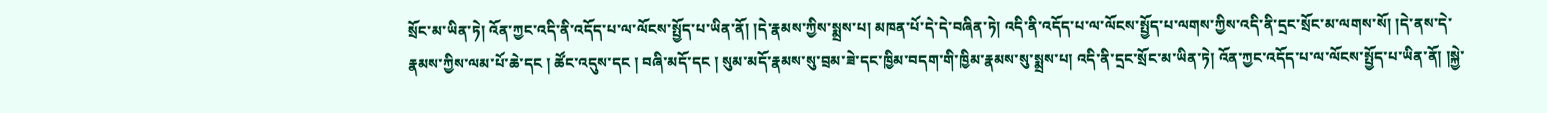སྲོང་མ་ཡིན་ཏེ། འོན་ཀྱང་འདི་ནི་འདོད་པ་ལ་ལོངས་སྤྱོད་པ་ཡིན་ནོ། །དེ་རྣམས་ཀྱིས་སྨྲས་པ། མཁན་པོ་དེ་དེ་བཞིན་ཏེ། འདི་ནི་འདོད་པ་ལ་ལོངས་སྤྱོད་པ་ལགས་ཀྱིས་འདི་ནི་དྲང་སྲོང་མ་ལགས་སོ། །དེ་ནས་དེ་རྣམས་ཀྱིས་ལམ་པོ་ཆེ་དང ། ཚོང་འདུས་དང ། བཞི་མདོ་དང ། སུམ་མདོ་རྣམས་སུ་བྲམ་ཟེ་དང་ཁྱིམ་བདག་གི་ཁྱིམ་རྣམས་སུ་སྨྲས་པ། འདི་ནི་དྲང་སྲོང་མ་ཡིན་ཏེ། འོན་ཀྱང་འདོད་པ་ལ་ལོངས་སྤྱོད་པ་ཡིན་ནོ། །སྐྱེ་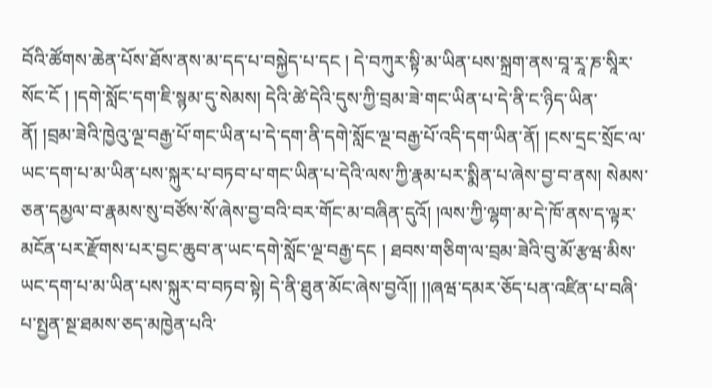བོའི་ཚོགས་ཆེན་པོས་ཐོས་ནས་མ་དད་པ་བསྐྱེད་པ་དང ། དེ་བཀུར་སྟི་མ་ཡིན་པས་སྐྲག་ནས་བཱ་རཱ་ཎ་སཱིར་སོང་ངོ ། །དགེ་སློང་དག་ཇི་སྙམ་དུ་སེམས། དེའི་ཚེ་དེའི་དུས་ཀྱི་བྲམ་ཟེ་གང་ཡིན་པ་དེ་ནི་ང་ཉིད་ཡིན་ནོ། །བྲམ་ཟེའི་ཁྱེའུ་ལྔ་བརྒྱ་པོ་གང་ཡིན་པ་དེ་དག་ནི་དགེ་སློང་ལྔ་བརྒྱ་པོ་འདི་དག་ཡིན་ནོ། །ངས་དྲང་སྲོང་ལ་ཡང་དག་པ་མ་ཡིན་པས་སྐུར་པ་བཏབ་པ་གང་ཡིན་པ་དེའི་ལས་ཀྱི་རྣམ་པར་སྨིན་པ་ཞེས་བྱ་བ་ནས། སེམས་ཅན་དམྱལ་བ་རྣམས་སུ་བཙོས་སོ་ཞེས་བྱ་བའི་བར་གོང་མ་བཞིན་དུའོ། །ལས་ཀྱི་ལྷག་མ་དེ་ཁོ་ནས་ད་ལྟར་མངོན་པར་རྫོགས་པར་བྱང་ཆུབ་ན་ཡང་དགེ་སློང་ལྔ་བརྒྱ་དང ། ཐབས་གཅིག་ལ་བྲམ་ཟེའི་བུ་མོ་རྩཝ་མིས་ཡང་དག་པ་མ་ཡིན་པས་སྐུར་བ་བཏབ་སྟེ། དེ་ནི་ཐུན་མོང་ཞེས་བྱའོ།། །།ཞཝ་དམར་ཅོད་པན་འཛིན་པ་བཞི་པ་སྤྱན་སྔ་ཐམས་ཅད་མཁྱེན་པའི་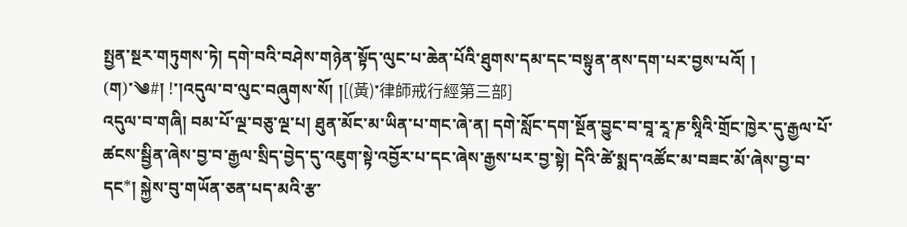སྤྱན་སྔར་གཏུགས་ཏེ། དགེ་བའི་བཤེས་གཉེན་སྟོད་ལུང་པ་ཆེན་པོའི་ཐུགས་དམ་དང་བསྟུན་ནས་དག་པར་བྱས་པའོ། །
(ག)་༄#། !་།འདུལ་བ་ལུང་བཞུགས་སོ། །[(黃)་律師戒行經第三部]
འདུལ་བ་གཞི། བམ་པོ་ལྔ་བཅུ་ལྔ་པ། ཐུན་མོང་མ་ཡིན་པ་གང་ཞེ་ན། དགེ་སློང་དག་སྔོན་བྱུང་བ་བཱ་རཱ་ཎ་སཱིའི་གྲོང་ཁྱེར་དུ་རྒྱལ་པོ་ཚངས་སྦྱིན་ཞེས་བྱ་བ་རྒྱལ་སྲིད་བྱེད་དུ་འཇུག་སྟེ་འབྱོར་པ་དང་ཞེས་རྒྱས་པར་བྱ་སྟེ། དེའི་ཚེ་སྨད་འཚོང་མ་བཟང་མོ་ཞེས་བྱ་བ་དང*། སྐྱེས་བུ་གཡོན་ཅན་པད་མའི་རྩ་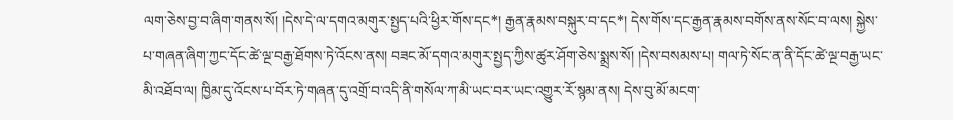ལག་ཅེས་བྱ་བ་ཞིག་གནས་སོ། །དེས་དེ་ལ་དགའ་མགུར་སྤྱད་པའི་ཕྱིར་གོས་དང*། རྒྱན་རྣམས་བསྐུར་བ་དང*། དེས་གོས་དང་རྒྱན་རྣམས་བགོས་ནས་སོང་བ་ལས། སྐྱེས་པ་གཞན་ཞིག་ཀྱང་དོང་ཚེ་ལྔ་བརྒྱ་ཐོགས་ཏེ་འོངས་ནས། བཟང་མོ་དགའ་མགུར་སྤྱད་ཀྱིས་ཚུར་ཤོག་ཅེས་སྨྲས་སོ། །དེས་བསམས་པ། གལ་ཏེ་སོང་ན་ནི་དོང་ཚེ་ལྔ་བརྒྱ་ཡང་མི་འཐོབ་ལ། ཁྱིམ་དུ་འོངས་པ་བོར་ཏེ་གཞན་དུ་འགྲོ་བ་འདི་ནི་གསོལ་ཀ་མི་ཡང་བར་ཡང་འགྱུར་རོ་སྙམ་ནས། དེས་བུ་མོ་མངག་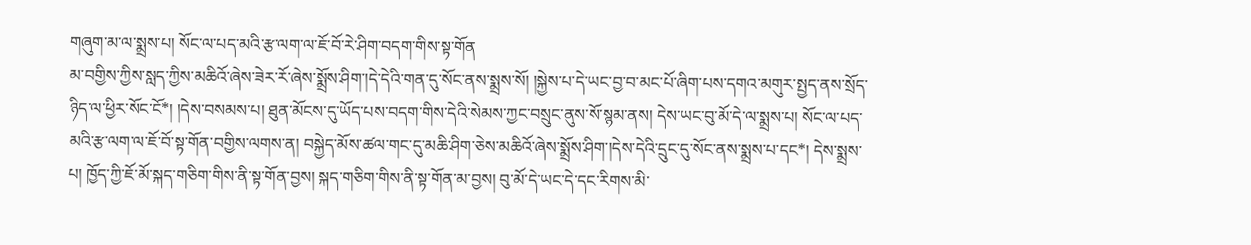གཞུག་མ་ལ་སྨྲས་པ། སོང་ལ་པད་མའི་རྩ་ལག་ལ་ཇོ་བོ་རེ་ཤིག་བདག་གིས་སྟ་གོན
མ་བགྱིས་ཀྱིས་སླད་ཀྱིས་མཆིའོ་ཞེས་ཟེར་རོ་ཞེས་སྨྲོས་ཤིག་།དེ་དེའི་གན་དུ་སོང་ནས་སྨྲས་སོ། །སྐྱེས་པ་དེ་ཡང་བྱ་བ་མང་པོ་ཞིག་པས་དགའ་མགུར་སྤྱད་ནས་སྲོད་ཉིད་ལ་ཕྱིར་སོང་ངོ*། །དེས་བསམས་པ། ཐུན་མོངས་དུ་ཡོད་པས་བདག་གིས་དེའི་སེམས་ཀྱང་བསྲུང་ནུས་སོ་སྙམ་ནས། དེས་ཡང་བུ་མོ་དེ་ལ་སྨྲས་པ། སོང་ལ་པད་མའི་རྩ་ལག་ལ་ཇོ་བོ་སྟ་གོན་བགྱིས་ལགས་ན། བསྐྱེད་མོས་ཚལ་གང་དུ་མཆི་ཤིག་ཅེས་མཆིའོ་ཞེས་སྨྲོས་ཤིག་།དེས་དེའི་དྲུང་དུ་སོང་ནས་སྨྲས་པ་དང*། དེས་སྨྲས་པ། ཁྱོད་ཀྱི་ཇོ་མོ་སྐད་གཅིག་གིས་ནི་སྟ་གོན་བྱས། སྐད་གཅིག་གིས་ནི་སྟ་གོན་མ་བྱས། བུ་མོ་དེ་ཡང་དེ་དང་རིགས་མི་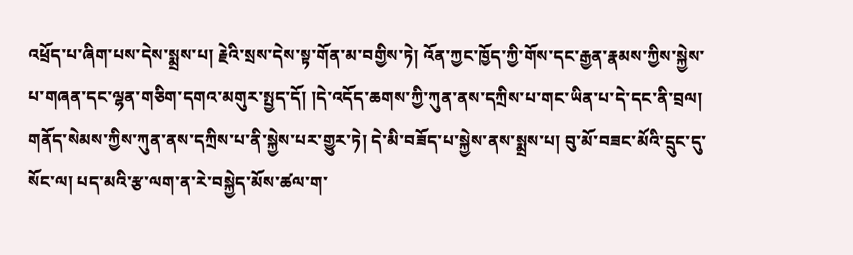འཕྲོད་པ་ཞིག་པས་དེས་སྨྲས་པ། རྗེའི་སྲས་དེས་སྟ་གོན་མ་བགྱིས་ཏེ། འོན་ཀྱང་ཁྱོད་ཀྱི་གོས་དང་རྒྱན་རྣམས་ཀྱིས་སྐྱེས་པ་གཞན་དང་ལྷན་གཅིག་དགའ་མགུར་སྤྱད་དོ། །དེ་འདོད་ཆགས་ཀྱི་ཀུན་ནས་དཀྲིས་པ་གང་ཡིན་པ་དེ་དང་ནི་བྲལ། གནོད་སེམས་ཀྱིས་ཀུན་ནས་དཀྲིས་པ་ནི་སྐྱེས་པར་གྱུར་ཏེ། དེ་མི་བཟོད་པ་སྐྱེས་ནས་སྨྲས་པ། བུ་མོ་བཟང་མོའི་དྲུང་དུ་སོང་ལ། པད་མའི་རྩ་ལག་ན་རེ་བསྐྱེད་མོས་ཚལ་ག་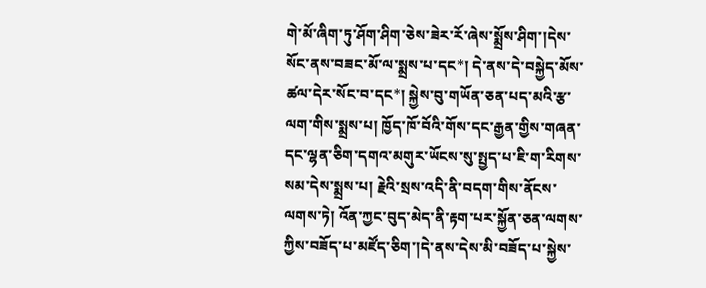གེ་མོ་ཞིག་ཏུ་ཤོག་ཤིག་ཅེས་ཟེར་རོ་ཞེས་སྨྲོས་ཤིག་།དེས་སོང་ནས་བཟང་མོ་ལ་སྨྲས་པ་དང*། དེ་ནས་དེ་བསྐྱེད་མོས་ཚལ་དེར་སོང་བ་དང*། སྐྱེས་བུ་གཡོན་ཅན་པད་མའི་རྩ་ལག་གིས་སྨྲས་པ། ཁྱོད་ཁོ་བོའི་གོས་དང་རྒྱན་གྱིས་གཞན་དང་ལྷན་ཅིག་དགའ་མགུར་ཡོངས་སུ་སྤྱད་པ་ཇི་ག་རིགས་སམ་དེས་སྨྲས་པ། རྗེའི་སྲས་འདི་ནི་བདག་གིས་ནོངས་ལགས་ཏེ། འོན་ཀྱང་བུད་མེད་ནི་རྟག་པར་སྐྱོན་ཅན་ལགས་ཀྱིས་བཟོད་པ་མཛོད་ཅིག་།དེ་ནས་དེས་མི་བཟོད་པ་སྐྱེས་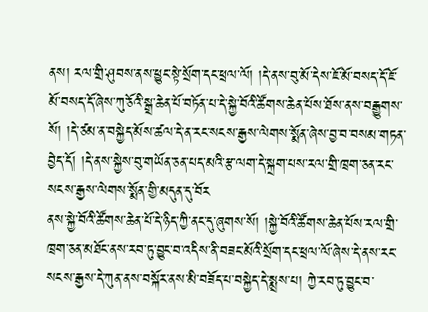ནས། རལ་གྲི་ཤུབས་ནས་ཕྱུང་སྟེ་སྲོག་དང་ཕྲལ་ལོ། །དེ་ནས་བུ་མོ་དེས་ཇོ་མོ་བསད་དོ་ཇོ་མོ་བསད་དོ་ཞེས་ཀུ་ཅོའི་སྒྲ་ཆེན་པོ་བཏོན་པ་དེ་སྐྱེ་བོའི་ཚོགས་ཆེན་པོས་ཐོས་ནས་བརྒྱུགས་སོ། །དེ་ཙམ་ན་བསྐྱེད་མོས་ཚལ་དེ་ན་རང་སངས་རྒྱས་ལེགས་སྨོན་ཞེས་བྱ་བ་བསམ་གཏན་བྱེད་དོ། །དེ་ནས་སྐྱེས་བུ་གཡོན་ཅན་པད་མའི་རྩ་ལག་དེ་སྐྲག་པས་རལ་གྲི་ཁྲག་ཅན་རང་སངས་རྒྱས་ལེགས་སྨོན་གྱི་མདུན་དུ་བོར
ནས་སྐྱེ་བོའི་ཚོགས་ཆེན་པོ་དེ་ཉིད་ཀྱི་ནང་དུ་ཞུགས་སོ། །སྐྱེ་བོའི་ཚོགས་ཆེན་པོས་རལ་གྲི་ཁྲག་ཅན་མཐོང་ནས་རབ་ཏུ་བྱུང་བ་འདིས་ནི་བཟང་མོའི་སྲོག་དང་ཕྲལ་ལོ་ཞེས་དེ་ནས་རང་སངས་རྒྱས་དེ་ཀུན་ནས་བསྐོར་ནས་མི་བཟོད་པ་བསྐྱེད་དེ་སྨྲས་པ། ཀྱེ་རབ་ཏུ་བྱུང་བ་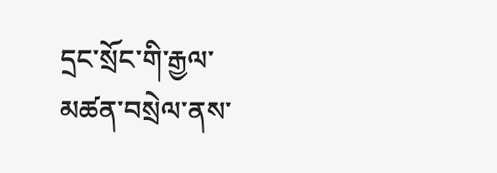དྲང་སྲོང་གི་རྒྱལ་མཚན་བསྲེལ་ནས་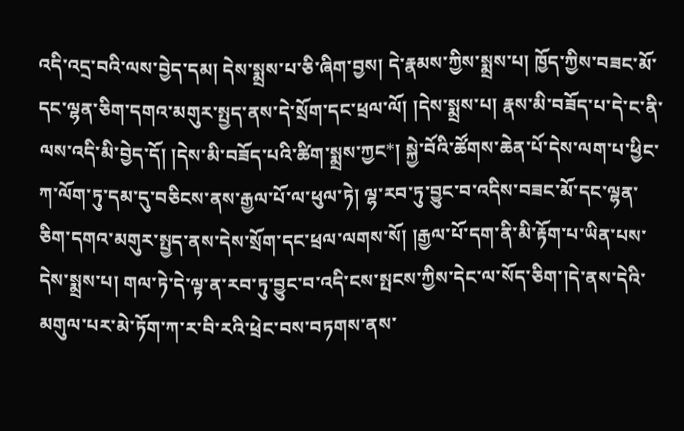འདི་འདྲ་བའི་ལས་བྱེད་དམ། དེས་སྨྲས་པ་ཅི་ཞིག་བྱས། དེ་རྣམས་ཀྱིས་སྨྲས་པ། ཁྱོད་ཀྱིས་བཟང་མོ་དང་ལྷན་ཅིག་དགའ་མགུར་སྤྱད་ནས་དེ་སྲོག་དང་ཕྲལ་ལོ། །དེས་སྨྲས་པ། རྣས་མི་བཟོད་པ་དེ་ང་ནི་ལས་འདི་མི་བྱེད་དོ། །དེས་མི་བཟོད་པའི་ཚིག་སྨྲས་ཀྱང*། སྐྱེ་བོའི་ཚོགས་ཆེན་པོ་དེས་ལག་པ་ཕྱིང་ཀ་ལོག་ཏུ་དམ་དུ་བཅིངས་ནས་རྒྱལ་པོ་ལ་ཕུལ་ཏེ། ལྷ་རབ་ཏུ་བྱུང་བ་འདིས་བཟང་མོ་དང་ལྷན་ཅིག་དགའ་མགུར་སྤྱད་ནས་དེས་སྲོག་དང་ཕྲལ་ལགས་སོ། །རྒྱལ་པོ་དག་ནི་མི་རྟོག་པ་ཡིན་པས་དེས་སྨྲས་པ། གལ་ཏེ་དེ་ལྟ་ན་རབ་ཏུ་བྱུང་བ་འདི་ངས་སྤངས་ཀྱིས་དེང་ལ་སོད་ཅིག་།དེ་ནས་དེའི་མགུལ་པར་མེ་ཏོག་ཀ་ར་བི་རའི་ཕྲེང་བས་བཏགས་ནས་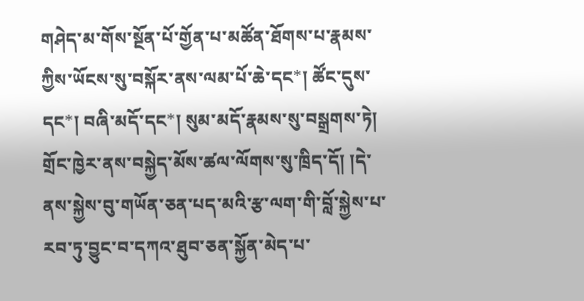གཤེད་མ་གོས་སྔོན་པོ་གྱོན་པ་མཚོན་ཐོགས་པ་རྣམས་ཀྱིས་ཡོངས་སུ་བསྐོར་ནས་ལམ་པོ་ཆེ་དང*། ཚོང་དུས་དང*། བཞི་མདོ་དང*། སུམ་མདོ་རྣམས་སུ་བསྒྲགས་ཏེ། གྲོང་ཁྱེར་ནས་བསྐྱེད་མོས་ཚལ་ལོགས་སུ་ཁྲིད་དོ། །དེ་ནས་སྐྱེས་བུ་གཡོན་ཅན་པད་མའི་རྩ་ལག་གི་བློ་སྐྱེས་པ་རབ་ཏུ་བྱུང་བ་དཀའ་ཐུབ་ཅན་སྐྱོན་མེད་པ་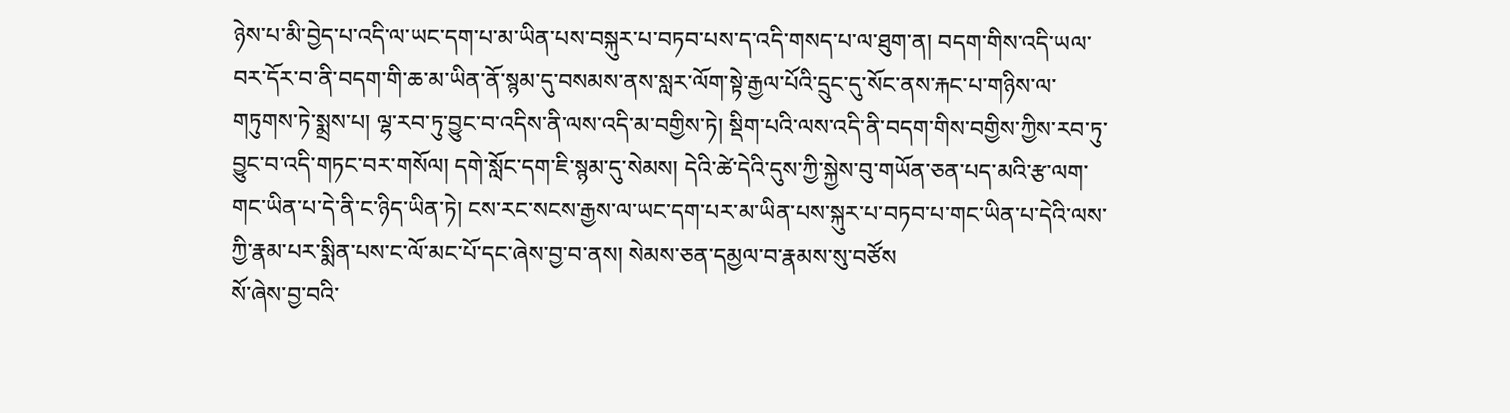ཉེས་པ་མི་བྱེད་པ་འདི་ལ་ཡང་དག་པ་མ་ཡིན་པས་བསྐུར་པ་བཏབ་པས་ད་འདི་གསད་པ་ལ་ཐུག་ན། བདག་གིས་འདི་ཡལ་བར་དོར་བ་ནི་བདག་གི་ཆ་མ་ཡིན་ནོ་སྙམ་དུ་བསམས་ནས་སླར་ལོག་སྟེ་རྒྱལ་པོའི་དྲུང་དུ་སོང་ནས་རྐང་པ་གཉིས་ལ་གཏུགས་ཏེ་སྨྲས་པ། ལྷ་རབ་ཏུ་བྱུང་བ་འདིས་ནི་ལས་འདི་མ་བགྱིས་ཏེ། སྡིག་པའི་ལས་འདི་ནི་བདག་གིས་བགྱིས་ཀྱིས་རབ་ཏུ་བྱུང་བ་འདི་གཏང་བར་གསོལ། དགེ་སློང་དག་ཇི་སྙམ་དུ་སེམས། དེའི་ཚེ་དེའི་དུས་ཀྱི་སྐྱེས་བུ་གཡོན་ཅན་པད་མའི་རྩ་ལག་གང་ཡིན་པ་དེ་ནི་ང་ཉིད་ཡིན་ཏེ། ངས་རང་སངས་རྒྱས་ལ་ཡང་དག་པར་མ་ཡིན་པས་སྐུར་པ་བཏབ་པ་གང་ཡིན་པ་དེའི་ལས་ཀྱི་རྣམ་པར་སྨིན་པས་ང་ལོ་མང་པོ་དང་ཞེས་བྱ་བ་ནས། སེམས་ཅན་དམྱལ་བ་རྣམས་སུ་བཙོས
སོ་ཞེས་བྱ་བའི་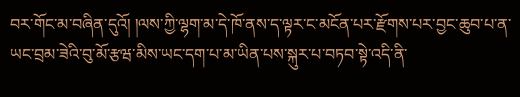བར་གོང་མ་བཞིན་དུའོ། །ལས་ཀྱི་ལྷག་མ་དེ་ཁོ་ནས་ད་ལྟར་ང་མངོན་པར་རྫོགས་པར་བྱང་ཆུབ་པ་ན་ཡང་བྲམ་ཟེའི་བུ་མོ་རྩཝ་མིས་ཡང་དག་པ་མ་ཡིན་པས་སྐུར་པ་བཏབ་སྟེ་འདི་ནི་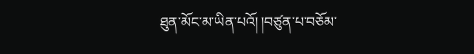ཐུན་མོང་མ་ཡིན་པའོ། །བཙུན་པ་བཅོམ་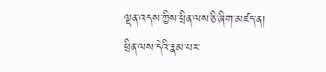ལྡན་འདས་ཀྱིས་ཕྲིན་ལས་ཅི་ཞིག་མཛད་ན། ཕྲིན་ལས་དེའི་རྣམ་པར་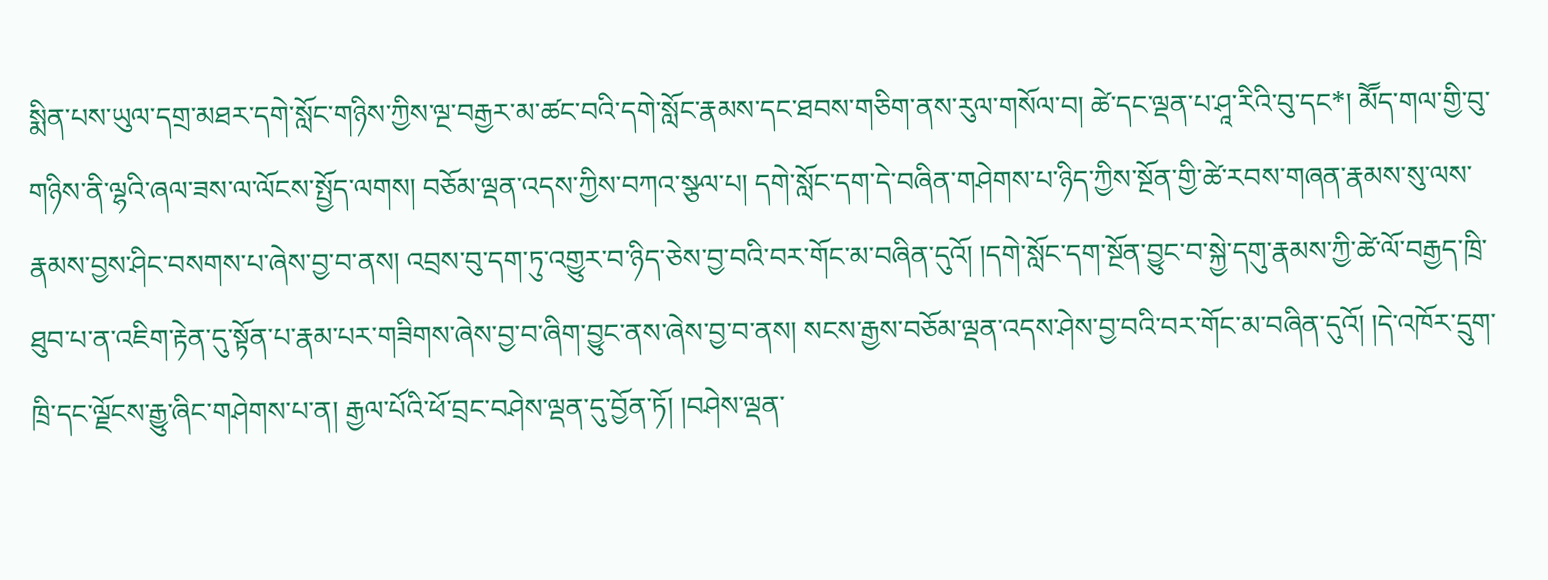སྨིན་པས་ཡུལ་དགྲ་མཐར་དགེ་སློང་གཉིས་ཀྱིས་ལྔ་བརྒྱར་མ་ཚང་བའི་དགེ་སློང་རྣམས་དང་ཐབས་གཅིག་ནས་རུལ་གསོལ་བ། ཚེ་དང་ལྡན་པ་ཤཱ་རིའི་བུ་དང*། མཽད་གལ་གྱི་བུ་གཉིས་ནི་ལྷའི་ཞལ་ཟས་ལ་ལོངས་སྤྱོད་ལགས། བཅོམ་ལྡན་འདས་ཀྱིས་བཀའ་སྩལ་པ། དགེ་སློང་དག་དེ་བཞིན་གཤེགས་པ་ཉིད་ཀྱིས་སྔོན་གྱི་ཚེ་རབས་གཞན་རྣམས་སུ་ལས་རྣམས་བྱས་ཤིང་བསགས་པ་ཞེས་བྱ་བ་ནས། འབྲས་བུ་དག་ཏུ་འགྱུར་བ་ཉིད་ཅེས་བྱ་བའི་བར་གོང་མ་བཞིན་དུའོ། །དགེ་སློང་དག་སྔོན་བྱུང་བ་སྐྱེ་དགུ་རྣམས་ཀྱི་ཚེ་ལོ་བརྒྱད་ཁྲི་ཐུབ་པ་ན་འཇིག་རྟེན་དུ་སྟོན་པ་རྣམ་པར་གཟིགས་ཞེས་བྱ་བ་ཞིག་བྱུང་ནས་ཞེས་བྱ་བ་ནས། སངས་རྒྱས་བཅོམ་ལྡན་འདས་ཤེས་བྱ་བའི་བར་གོང་མ་བཞིན་དུའོ། །དེ་འཁོར་དྲུག་ཁྲི་དང་ལྗོངས་རྒྱུ་ཞིང་གཤེགས་པ་ན། རྒྱལ་པོའི་ཕོ་བྲང་བཤེས་ལྡན་དུ་བྱོན་ཏོ། །བཤེས་ལྡན་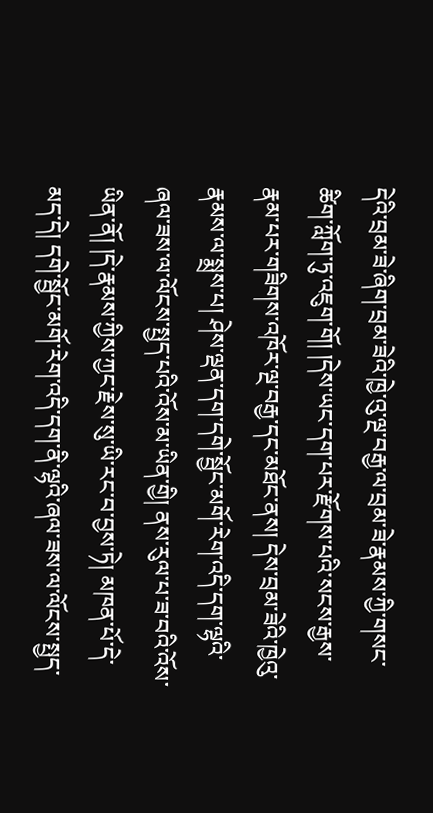དེའི་བྲམ་ཟེ་ཞིག་བྲམ་ཟེའི་ཁྱེ་འུ་ལྔ་བརྒྱ་ལ་བྲམ་ཟེ་རྣམས་ཀྱི་གསང་ཚིག་ཀློག་ཏུ་འཇུག་གོ། །དེས་ཡང་དག་པར་རྫོགས་པའི་སངས་རྒྱས་རྣམ་པར་གཟིགས་འཁོར་ལྔ་བརྒྱ་དང་མཐོང་ནས། དེས་བྲམ་ཟེའི་ཁྱེའུ་རྣམས་ལ་སྨྲས་པ། ཤེས་ལྡན་དག་དགེ་སྦྱོང་མགོ་རེག་འདི་དག་ལྷའི་ཞལ་ཟས་ལ་ལོངས་སྤྱད་པའི་འོས་མ་ཡིན་གྱི། ནས་རུལ་པ་ཟ་བའི་འོས་ཡིན་ནོ། །དེ་རྣམས་ཀྱིས་ཀྱང་རྗེས་སུ་ཡི་རང་བ་བྱས་ཏེ། མཁན་པོ་དེ་མད་དེ། དགེ་སྦྱོང་མགོ་རེག་འདི་དག་ནི་ལྷའི་ཞལ་ཟས་ལ་ལོངས་སྤྱད་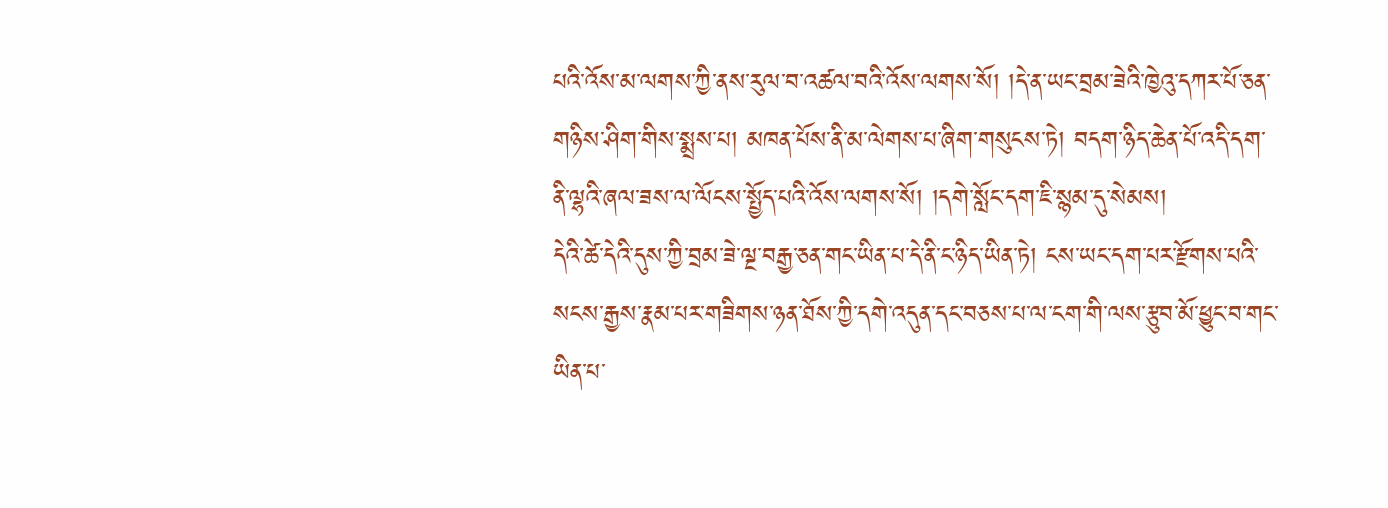པའི་འོས་མ་ལགས་ཀྱི་ནས་རུལ་བ་འཚལ་བའི་འོས་ལགས་སོ། །དེ་ན་ཡང་བྲམ་ཟེའི་ཁྱེའུ་དཀར་པོ་ཅན་གཉིས་ཤིག་གིས་སྨྲས་པ། མཁན་པོས་ནི་མ་ལེགས་པ་ཞིག་གསུངས་ཏེ། བདག་ཉིད་ཆེན་པོ་འདི་དག་ནི་ལྷའི་ཞལ་ཟས་ལ་ལོངས་སྤྱོད་པའི་འོས་ལགས་སོ། །དགེ་སློང་དག་ཇི་སྙམ་དུ་སེམས།
དེའི་ཚེ་དེའི་དུས་ཀྱི་བྲམ་ཟེ་ལྔ་བརྒྱ་ཅན་གང་ཡིན་པ་དེ་ནི་ང་ཉིད་ཡིན་ཏེ། ངས་ཡང་དག་པར་རྫོགས་པའི་སངས་རྒྱས་རྣམ་པར་གཟིགས་ཉན་ཐོས་ཀྱི་དགེ་འདུན་དང་བཅས་པ་ལ་ངག་གི་ལས་རྩུབ་མོ་ཕྱུང་བ་གང་ཡིན་པ་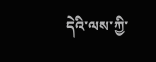དེའི་ལས་ཀྱི་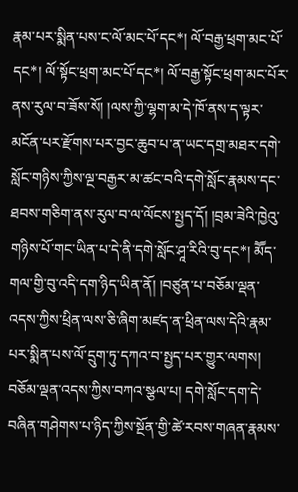རྣམ་པར་སྨིན་པས་ང་ལོ་མང་པོ་དང*། ལོ་བརྒྱ་ཕྲག་མང་པོ་དང*། ལོ་སྟོང་ཕྲག་མང་པོ་དང*། ལོ་བརྒྱ་སྟོང་ཕྲག་མང་པོར་ནས་རུལ་བ་ཟོས་སོ། །ལས་ཀྱི་ལྷག་མ་དེ་ཁོ་ནས་ད་ལྟར་མངོན་པར་རྫོགས་པར་བྱང་ཆུབ་པ་ན་ཡང་དགྲ་མཐར་དགེ་སློང་གཉིས་ཀྱིས་ལྔ་བརྒྱར་མ་ཚང་བའི་དགེ་སློང་རྣམས་དང་ཐབས་གཅིག་ནས་རུལ་བ་ལ་ལོངས་སྤྱད་དོ། །བྲམ་ཟེའི་ཁྱེའུ་གཉིས་པོ་གང་ཡིན་པ་དེ་ནི་དགེ་སློང་ཤཱ་རིའི་བུ་དང*། མཽད་གལ་གྱི་བུ་འདི་དག་ཉིད་ཡིན་ནོ། །བཙུན་པ་བཅོམ་ལྡན་འདས་ཀྱིས་ཕྲིན་ལས་ཅི་ཞིག་མཛད་ན་ཕྲིན་ལས་དེའི་རྣམ་པར་སྨིན་པས་ལོ་དྲུག་ཏུ་དཀའ་བ་སྤྱད་པར་གྱུར་ལགས། བཅོམ་ལྡན་འདས་ཀྱིས་བཀའ་སྩལ་པ། དགེ་སློང་དག་དེ་བཞིན་གཤེགས་པ་ཉིད་ཀྱིས་སྔོན་གྱི་ཚེ་རབས་གཞན་རྣམས་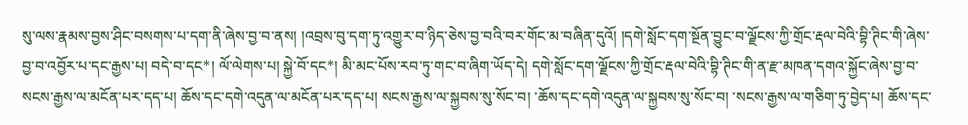སུ་ལས་རྣམས་བྱས་ཤིང་བསགས་པ་དག་ནི་ཞེས་བྱ་བ་ནས། །འབྲས་བུ་དག་ཏུ་འགྱུར་བ་ཉིད་ཅེས་བྱ་བའི་བར་གོང་མ་བཞིན་དུའོ། །དགེ་སློང་དག་སྔོན་བྱུང་བ་ལྗོངས་ཀྱི་གྲོང་རྡལ་བེའི་བྷི་ཊིང་གི་ཞེས་བྱ་བ་འབྱོར་པ་དང་རྒྱས་པ། བདེ་བ་དང*། ལོ་ལེགས་པ། སྐྱེ་བོ་དང*། མི་མང་པོས་རབ་ཏུ་གང་བ་ཞིག་ཡོད་དེ། དགེ་སློང་དག་ལྗོངས་ཀྱི་གྲོང་རྡལ་བེའི་བྷི་ཊིང་གི་ན་རྫ་མཁན་དགའ་སྐྱོང་ཞེས་བྱ་བ་སངས་རྒྱས་ལ་མངོན་པར་དད་པ། ཆོས་དང་དགེ་འདུན་ལ་མངོན་པར་དད་པ། སངས་རྒྱས་ལ་སྐྱབས་སུ་སོང་བ། ་ཆོས་དང་དགེ་འདུན་ལ་སྐྱབས་སུ་སོང་བ། ་སངས་རྒྱས་ལ་གཅིག་ཏུ་བྱེད་པ། ཆོས་དང་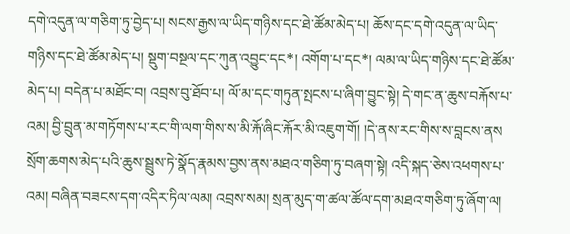དགེ་འདུན་ལ་གཅིག་ཏུ་བྱེད་པ། སངས་རྒྱས་ལ་ཡིད་གཉིས་དང་ཐེ་ཚོམ་མེད་པ། ཆོས་དང་དགེ་འདུན་ལ་ཡིད་གཉིས་དང་ཐེ་ཚོམ་མེད་པ། སྡུག་བསྔལ་དང་ཀུན་འབྱུང་དང*། འགོག་པ་དང*། ལམ་ལ་ཡིད་གཉིས་དང་ཐེ་ཚོམ་མེད་པ། བདེན་པ་མཐོང་བ། འབྲས་བུ་ཐོབ་པ། ལོ་མ་དང་གཏུན་སྤངས་པ་ཞིག་བྱུང་སྟེ། དེ་གང་ན་ཆུས་བརྐོས་པ་འམ། བྱི་བྲུན་མ་གཏོགས་པ་རང་གི་ལག་གིས་ས་མི་རྐོ་ཞིང་རྐོར་མི་འཇུག་གོ། །དེ་ནས་རང་གིས་ས་བླངས་ནས
སྲོག་ཆགས་མེད་པའི་ཆུས་སྦྲུས་ཏེ་སྣོད་རྣམས་བྱས་ནས་མཐའ་གཅིག་ཏུ་བཞག་སྟེ། འདི་སྐད་ཅེས་འཕགས་པ་འམ། བཞིན་བཟངས་དག་འདིར་ཏིལ་ལམ། འབྲས་སམ། སྲན་མུད་ག་ཚལ་ཚོལ་དག་མཐའ་གཅིག་ཏུ་ཞོག་ལ།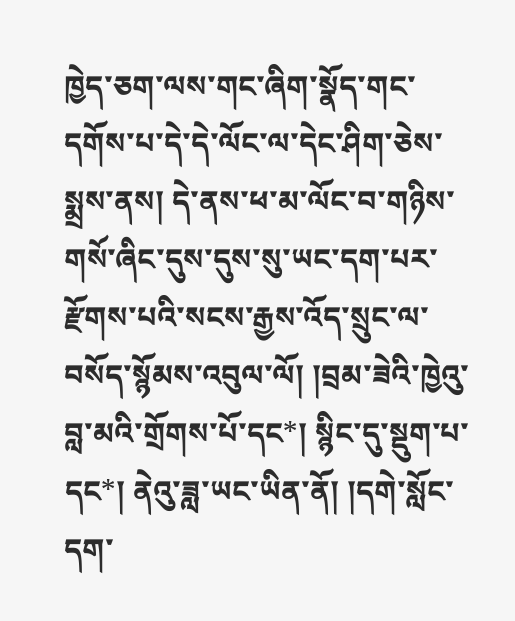ཁྱེད་ཅག་ལས་གང་ཞིག་སྣོད་གང་དགོས་པ་དེ་དེ་ལོང་ལ་དེང་ཤིག་ཅེས་སྨྲས་ནས། དེ་ནས་ཕ་མ་ལོང་བ་གཉིས་གསོ་ཞིང་དུས་དུས་སུ་ཡང་དག་པར་རྫོགས་པའི་སངས་རྒྱས་འོད་སྲུང་ལ་བསོད་སྙོམས་འབུལ་ལོ། །བྲམ་ཟེའི་ཁྱེའུ་བླ་མའི་གྲོགས་པོ་དང*། སྙིང་དུ་སྡུག་པ་དང*། ནེའུ་ཟླ་ཡང་ཡིན་ནོ། །དགེ་སློང་དག་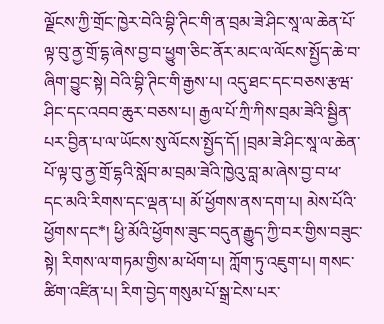ལྗོངས་ཀྱི་གྲོང་ཁྱེར་བེའི་བྷི་ཊིང་གི་ན་བྲམ་ཟེ་ཤིང་སཱ་ལ་ཆེན་པོ་ལྟ་བུ་ནྱ་གྲོ་དྷ་ཞེས་བྱ་བ་ཕྱུག་ཅིང་ནོར་མང་ལ་ལོངས་སྤྱོད་ཆེ་བ་ཞིག་བྱུང་སྟེ། བེའི་བྷི་ཊིང་གི་རྒྱས་པ། འདུ་ཐང་དང་བཅས་རྩཝ་ཤིང་དང་འབབ་ཆུར་བཅས་པ། རྒྱལ་པོ་ཀྲི་ཀིས་བྲམ་ཟེའི་སྦྱིན་པར་བྱིན་པ་ལ་ཡོངས་སུ་ལོངས་སྤྱོད་དོ། །བྲམ་ཟེ་ཤིང་སཱ་ལ་ཆེན་པོ་ལྟ་བུ་ནྱ་གྲོ་དྷའི་སློབ་མ་བྲམ་ཟེའི་ཁྱེའུ་བླ་མ་ཞེས་བྱ་བ་ཕ་དང་མའི་རིགས་དང་ལྡན་པ། མོ་ཕྱོགས་ནས་དག་པ། མེས་པོའི་ཕྱོགས་དང*། ཕྱི་མོའི་ཕྱོགས་ཟུང་བདུན་རྒྱུད་ཀྱི་བར་གྱིས་བཟུང་སྟེ། རིགས་ལ་གཏམ་གྱིས་མ་ཕོག་པ། ཀློག་ཏུ་འཇུག་པ། གསང་ཚིག་འཛིན་པ། རིག་བྱེད་གསུམ་པོ་སྒྲ་ངེས་པར་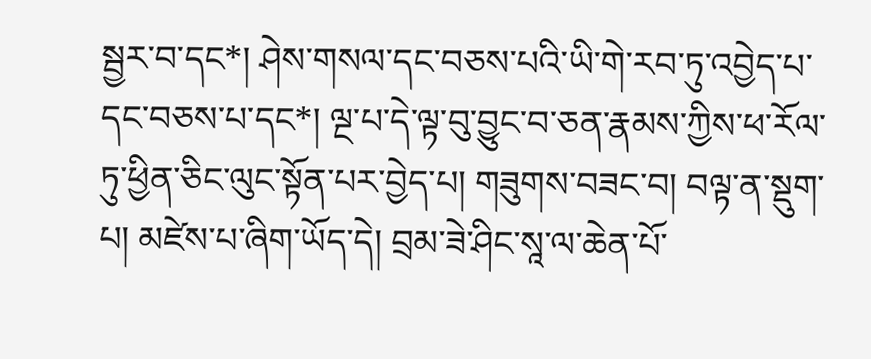སྦྱར་བ་དང*། ཤེས་གསལ་དང་བཅས་པའི་ཡི་གེ་རབ་ཏུ་འབྱེད་པ་དང་བཅས་པ་དང*། ལྔ་པ་དེ་ལྟ་བུ་བྱུང་བ་ཅན་རྣམས་ཀྱིས་ཕ་རོལ་ཏུ་ཕྱིན་ཅིང་ལུང་སྟོན་པར་བྱེད་པ། གཟུགས་བཟང་བ། བལྟ་ན་སྡུག་པ། མཛེས་པ་ཞིག་ཡོད་དེ། བྲམ་ཟེ་ཤིང་སཱ་ལ་ཆེན་པོ་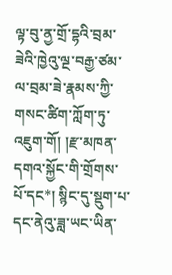ལྟ་བུ་ནྱ་གྲོ་དྷའི་བྲམ་ཟེའི་ཁྱེའུ་ལྔ་བརྒྱ་ཙམ་ལ་བྲམ་ཟེ་རྣམས་ཀྱི་གསང་ཚིག་ཀློག་ཏུ་འཇུག་གོ། །རྫ་མཁན་དགའ་སྐྱོང་གི་གྲོགས་པོ་དང*། སྙིང་དུ་སྡུག་པ་དང་ནེའུ་ཟླ་ཡང་ཡིན་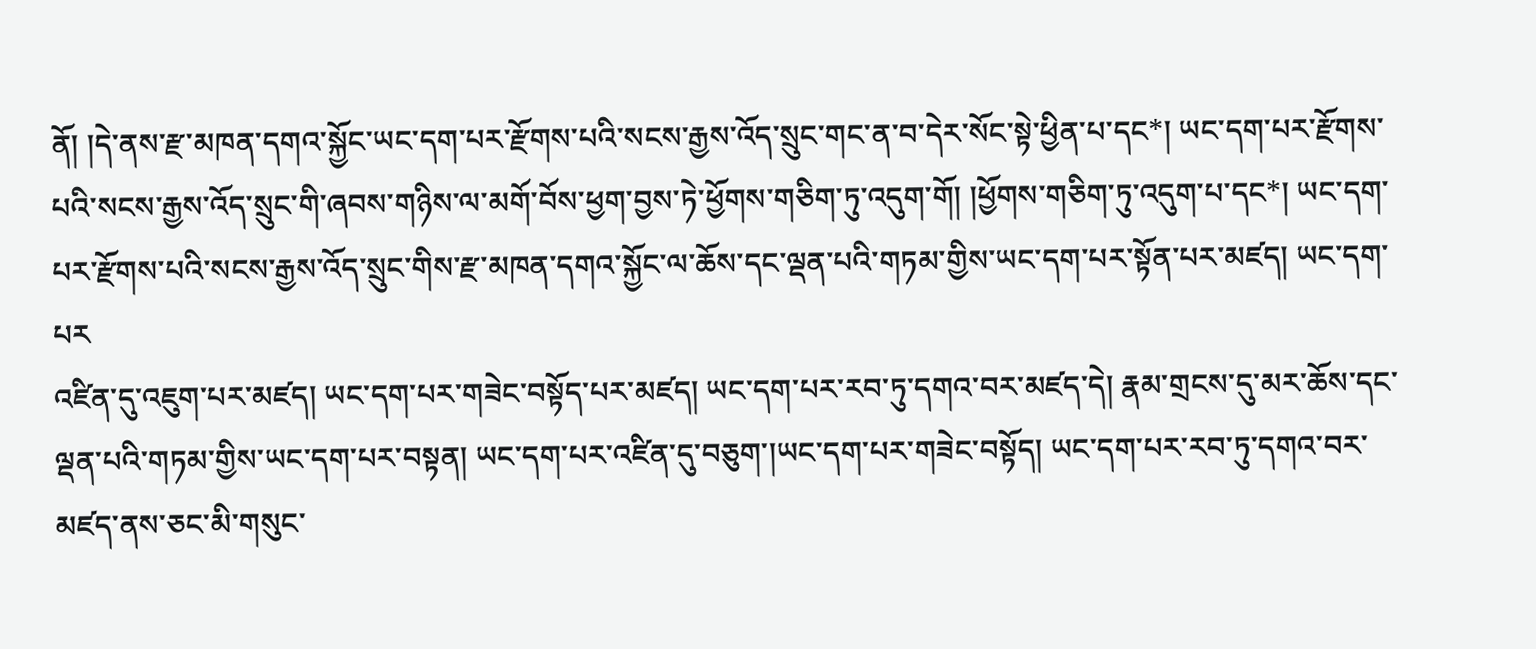ནོ། །དེ་ནས་རྫ་མཁན་དགའ་སྐྱོང་ཡང་དག་པར་རྫོགས་པའི་སངས་རྒྱས་འོད་སྲུང་གང་ན་བ་དེར་སོང་སྟེ་ཕྱིན་པ་དང*། ཡང་དག་པར་རྫོགས་པའི་སངས་རྒྱས་འོད་སྲུང་གི་ཞབས་གཉིས་ལ་མགོ་བོས་ཕྱག་བྱས་ཏེ་ཕྱོགས་གཅིག་ཏུ་འདུག་གོ། །ཕྱོགས་གཅིག་ཏུ་འདུག་པ་དང*། ཡང་དག་པར་རྫོགས་པའི་སངས་རྒྱས་འོད་སྲུང་གིས་རྫ་མཁན་དགའ་སྐྱོང་ལ་ཆོས་དང་ལྡན་པའི་གཏམ་གྱིས་ཡང་དག་པར་སྟོན་པར་མཛད། ཡང་དག་པར
འཛིན་དུ་འཇུག་པར་མཛད། ཡང་དག་པར་གཟེང་བསྟོད་པར་མཛད། ཡང་དག་པར་རབ་ཏུ་དགའ་བར་མཛད་དེ། རྣམ་གྲངས་དུ་མར་ཆོས་དང་ལྡན་པའི་གཏམ་གྱིས་ཡང་དག་པར་བསྟན། ཡང་དག་པར་འཛིན་དུ་བཅུག་།ཡང་དག་པར་གཟེང་བསྟོད། ཡང་དག་པར་རབ་ཏུ་དགའ་བར་མཛད་ནས་ཅང་མི་གསུང་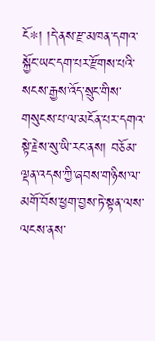ངོ*། །དེ་ནས་རྫ་མཁན་དགའ་སྐྱོང་ཡང་དག་པར་རྫོགས་པའི་སངས་རྒྱས་འོད་སྲུང་གིས་གསུངས་པ་ལ་མངོན་པར་དགའ་སྟེ་རྗེས་སུ་ཡི་རང་ནས། བཅོམ་ལྡན་འདས་ཀྱི་ཞབས་གཉིས་ལ་མགོ་བོས་ཕྱག་བྱས་ཏེ་སྟན་ལས་ལངས་ནས་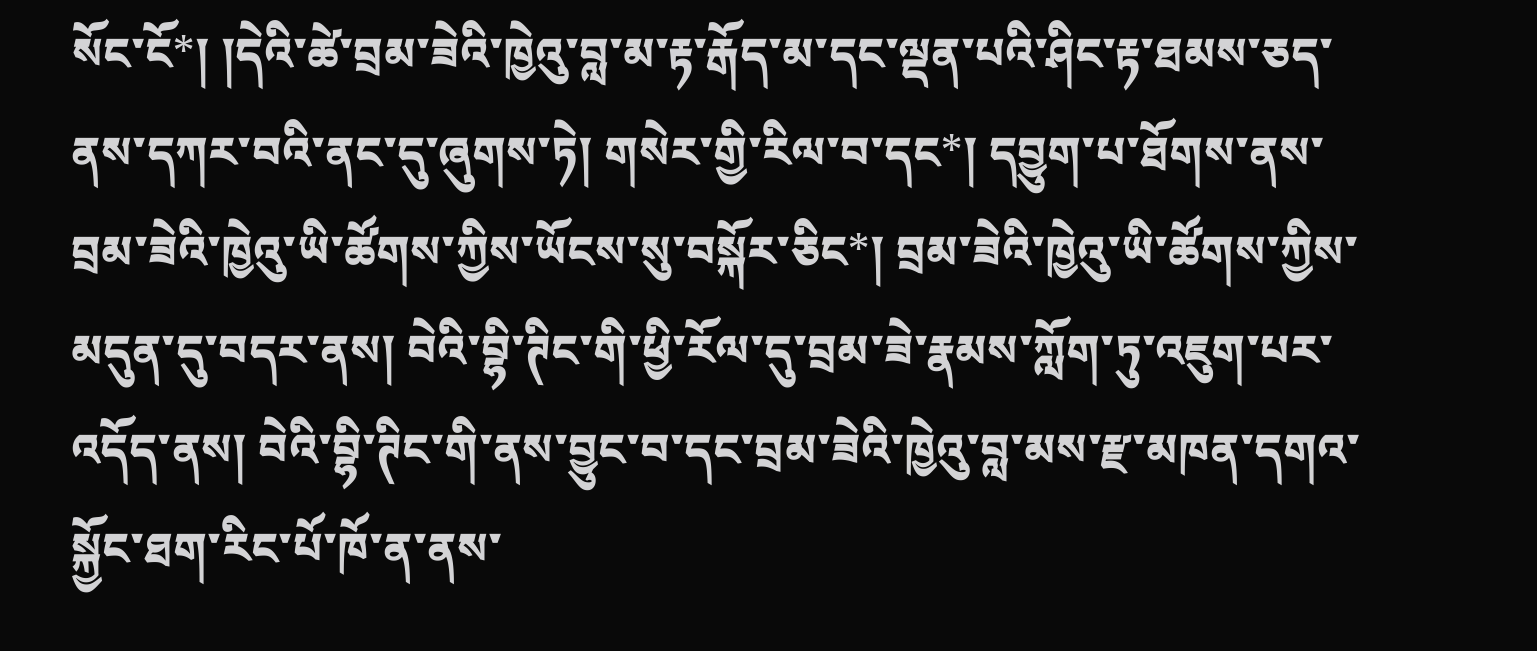སོང་ངོ*། །དེའི་ཚེ་བྲམ་ཟེའི་ཁྱེའུ་བླ་མ་རྟ་རྒོད་མ་དང་ལྡན་པའི་ཤིང་རྟ་ཐམས་ཅད་ནས་དཀར་བའི་ནང་དུ་ཞུགས་ཏེ། གསེར་གྱི་རིལ་བ་དང*། དབྱུག་པ་ཐོགས་ནས་བྲམ་ཟེའི་ཁྱེའུ་ཡི་ཚོགས་ཀྱིས་ཡོངས་སུ་བསྐོར་ཅིང*། བྲམ་ཟེའི་ཁྱེའུ་ཡི་ཚོགས་ཀྱིས་མདུན་དུ་བདར་ནས། བེའི་བྷི་ཊིང་གི་ཕྱི་རོལ་དུ་བྲམ་ཟེ་རྣམས་ཀློག་ཏུ་འཇུག་པར་འདོད་ནས། བེའི་བྷི་ཊིང་གི་ནས་བྱུང་བ་དང་བྲམ་ཟེའི་ཁྱེའུ་བླ་མས་རྫ་མཁན་དགའ་སྐྱོང་ཐག་རིང་པོ་ཁོ་ན་ནས་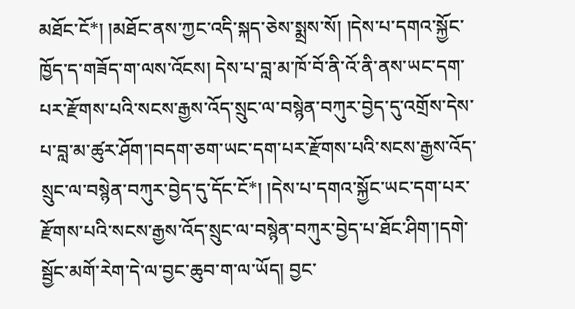མཐོང་ངོ*། །མཐོང་ནས་ཀྱང་འདི་སྐད་ཅེས་སྨྲས་སོ། །དེས་པ་དགའ་སྐྱོང་ཁྱོད་ད་གཟོད་ག་ལས་འོངས། དེས་པ་བླ་མ་ཁོ་བོ་ནི་འོ་ནི་ནས་ཡང་དག་པར་རྫོགས་པའི་སངས་རྒྱས་འོད་སྲུང་ལ་བསྙེན་བཀུར་བྱེད་དུ་འགྲོས་དེས་པ་བླ་མ་ཚུར་ཤོག་།བདག་ཅག་ཡང་དག་པར་རྫོགས་པའི་སངས་རྒྱས་འོད་སྲུང་ལ་བསྙེན་བཀུར་བྱེད་དུ་དོང་ངོ*། །དེས་པ་དགའ་སྐྱོང་ཡང་དག་པར་རྫོགས་པའི་སངས་རྒྱས་འོད་སྲུང་ལ་བསྙེན་བཀུར་བྱེད་པ་ཐོང་ཤིག་།དགེ་སྦྱོང་མགོ་རེག་དེ་ལ་བྱང་ཆུབ་ག་ལ་ཡོད། བྱང་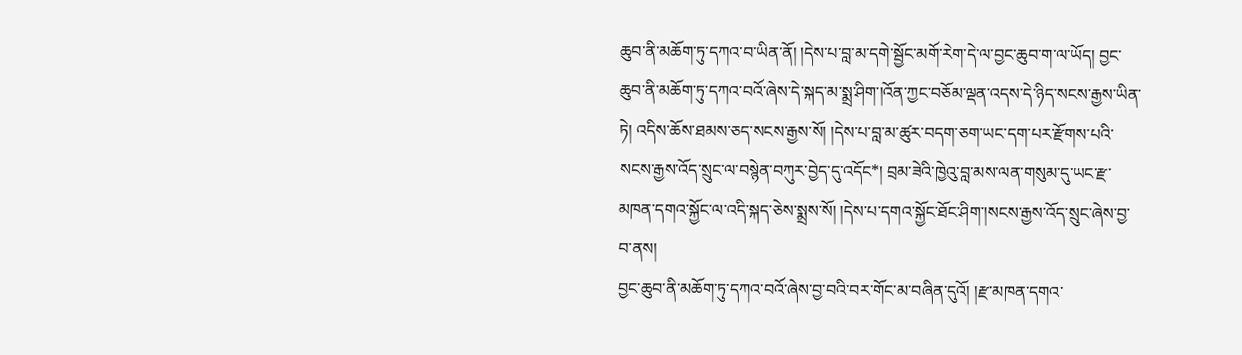ཆུབ་ནི་མཆོག་ཏུ་དཀའ་བ་ཡིན་ནོ། །དེས་པ་བླ་མ་དགེ་སྦྱོང་མགོ་རེག་དེ་ལ་བྱང་ཆུབ་ག་ལ་ཡོད། བྱང་ཆུབ་ནི་མཆོག་ཏུ་དཀའ་བའོ་ཞེས་དེ་སྐད་མ་སྨྲ་ཤིག་།འོན་ཀྱང་བཅོམ་ལྡན་འདས་དེ་ཉིད་སངས་རྒྱས་ཡིན་ཏེ། འདིས་ཆོས་ཐམས་ཅད་སངས་རྒྱས་སོ། །དེས་པ་བླ་མ་ཚུར་བདག་ཅག་ཡང་དག་པར་རྫོགས་པའི་སངས་རྒྱས་འོད་སྲུང་ལ་བསྙེན་བཀུར་བྱེད་དུ་འདོང*། བྲམ་ཟེའི་ཁྱེའུ་བླ་མས་ལན་གསུམ་དུ་ཡང་རྫ་མཁན་དགའ་སྐྱོང་ལ་འདི་སྐད་ཅེས་སྨྲས་སོ། །དེས་པ་དགའ་སྐྱོང་ཐོང་ཤིག་།སངས་རྒྱས་འོད་སྲུང་ཞེས་བྱ་བ་ནས།
བྱང་ཆུབ་ནི་མཆོག་ཏུ་དཀའ་བའོ་ཞེས་བྱ་བའི་བར་གོང་མ་བཞིན་དུའོ། །རྫ་མཁན་དགའ་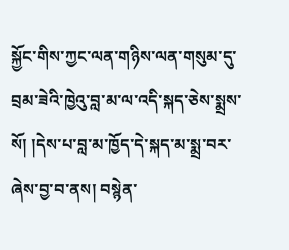སྐྱོང་གིས་ཀྱང་ལན་གཉིས་ལན་གསུམ་དུ་བྲམ་ཟེའི་ཁྱེའུ་བླ་མ་ལ་འདི་སྐད་ཅེས་སྨྲས་སོ། །དེས་པ་བླ་མ་ཁྱོད་དེ་སྐད་མ་སྨྲ་བར་ཞེས་བྱ་བ་ནས། བསྙེན་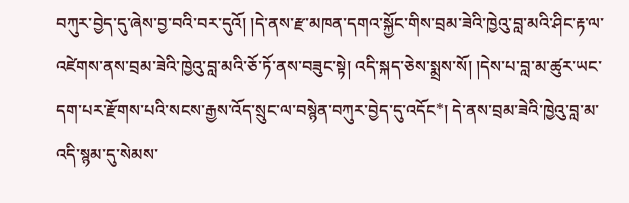བཀུར་བྱེད་དུ་ཞེས་བྱ་བའི་བར་དུའོ། །དེ་ནས་རྫ་མཁན་དགའ་སྐྱོང་གིས་བྲམ་ཟེའི་ཁྱེའུ་བླ་མའི་ཤིང་རྟ་ལ་འཛེགས་ནས་བྲམ་ཟེའི་ཁྱེའུ་བླ་མའི་ཅོ་ཏོ་ནས་བཟུང་སྟེ། འདི་སྐད་ཅེས་སྨྲས་སོ། །དེས་པ་བླ་མ་ཚུར་ཡང་དག་པར་རྫོགས་པའི་སངས་རྒྱས་འོད་སྲུང་ལ་བསྙེན་བཀུར་བྱེད་དུ་འདོང*། དེ་ནས་བྲམ་ཟེའི་ཁྱེའུ་བླ་མ་འདི་སྙམ་དུ་སེམས་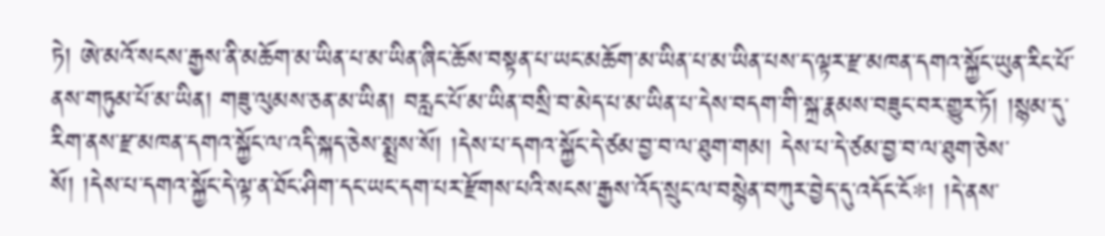ཏེ། ཨེ་མའོ་སངས་རྒྱས་ནི་མཆོག་མ་ཡིན་པ་མ་ཡིན་ཞིང་ཆོས་བསྟན་པ་ཡང་མཆོག་མ་ཡིན་པ་མ་ཡིན་པས་ད་ལྟར་རྫ་མཁན་དགའ་སྐྱོང་ཡུན་རིང་པོ་ནས་གཏུམ་པོ་མ་ཡིན། གཟུ་ལུམས་ཅན་མ་ཡིན། བརླང་པོ་མ་ཡིན་བསྲི་བ་མེད་པ་མ་ཡིན་པ་དེས་བདག་གི་སྐྲ་རྣམས་བཟུང་བར་གྱུར་ཏོ། །སྙམ་དུ་རིག་ནས་རྫ་མཁན་དགའ་སྐྱོང་ལ་འདི་སྐད་ཅེས་སྨྲས་སོ། །དེས་པ་དགའ་སྐྱོང་དེ་ཙམ་བྱ་བ་ལ་ཐུག་གམ། དེས་པ་དེ་ཙམ་བྱ་བ་ལ་ཐུག་ཅེས་སོ། །དེས་པ་དགའ་སྐྱོང་དེ་ལྟ་ན་ཐོང་ཤིག་དང་ཡང་དག་པར་རྫོགས་པའི་སངས་རྒྱས་འོད་སྲུང་ལ་བསྙེན་བཀུར་བྱེད་དུ་འདོང་ངོ*། །དེ་ནས་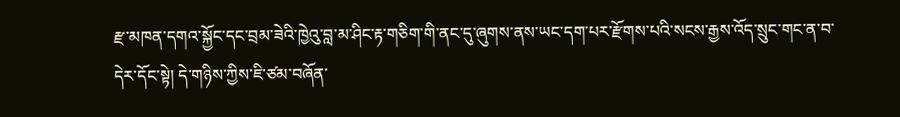རྫ་མཁན་དགའ་སྐྱོང་དང་བྲམ་ཟེའི་ཁྱེའུ་བླ་མ་ཤིང་རྟ་གཅིག་གི་ནང་དུ་ཞུགས་ནས་ཡང་དག་པར་རྫོགས་པའི་སངས་རྒྱས་འོད་སྲུང་གང་ན་བ་དེར་དོང་སྟེ། དེ་གཉིས་ཀྱིས་ཇི་ཙམ་བཞོན་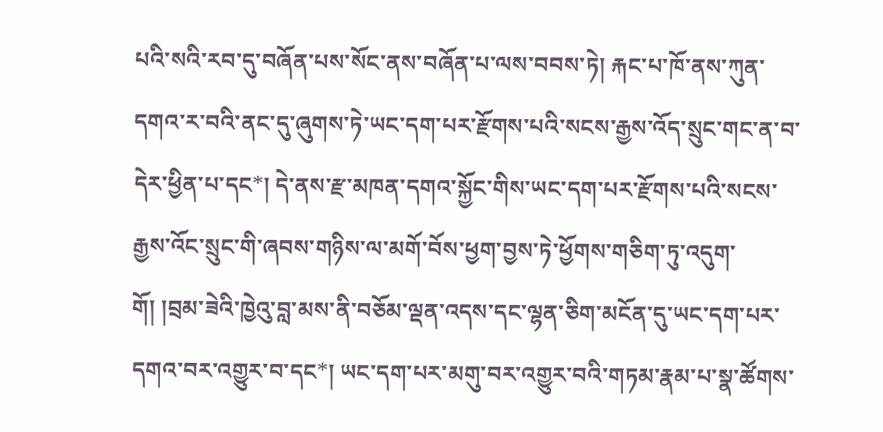པའི་སའི་རབ་དུ་བཞོན་པས་སོང་ནས་བཞོན་པ་ལས་བབས་ཏེ། རྐང་པ་ཁོ་ནས་ཀུན་དགའ་ར་བའི་ནང་དུ་ཞུགས་ཏེ་ཡང་དག་པར་རྫོགས་པའི་སངས་རྒྱས་འོད་སྲུང་གང་ན་བ་དེར་ཕྱིན་པ་དང*། དེ་ནས་རྫ་མཁན་དགའ་སྐྱོང་གིས་ཡང་དག་པར་རྫོགས་པའི་སངས་རྒྱས་འོང་སྲུང་གི་ཞབས་གཉིས་ལ་མགོ་བོས་ཕྱག་བྱས་ཏེ་ཕྱོགས་གཅིག་ཏུ་འདུག་གོ། །བྲམ་ཟེའི་ཁྱེའུ་བླ་མས་ནི་བཅོམ་ལྡན་འདས་དང་ལྷན་ཅིག་མངོན་དུ་ཡང་དག་པར་དགའ་བར་འགྱུར་བ་དང*། ཡང་དག་པར་མགུ་བར་འགྱུར་བའི་གཏམ་རྣམ་པ་སྣ་ཚོགས་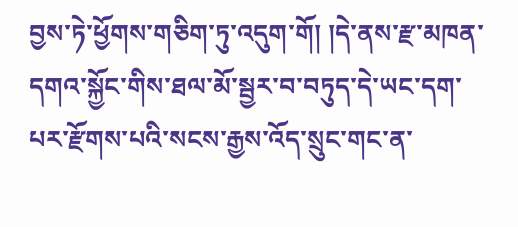བྱས་ཏེ་ཕྱོགས་གཅིག་ཏུ་འདུག་གོ། །དེ་ནས་རྫ་མཁན་དགའ་སྐྱོང་གིས་ཐལ་མོ་སྦྱར་བ་བཏུད་དེ་ཡང་དག་པར་རྫོགས་པའི་སངས་རྒྱས་འོད་སྲུང་གང་ན་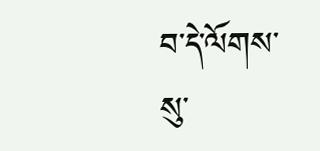བ་དེ་ལོགས་སུ་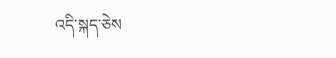འདི་སྐད་ཅེས